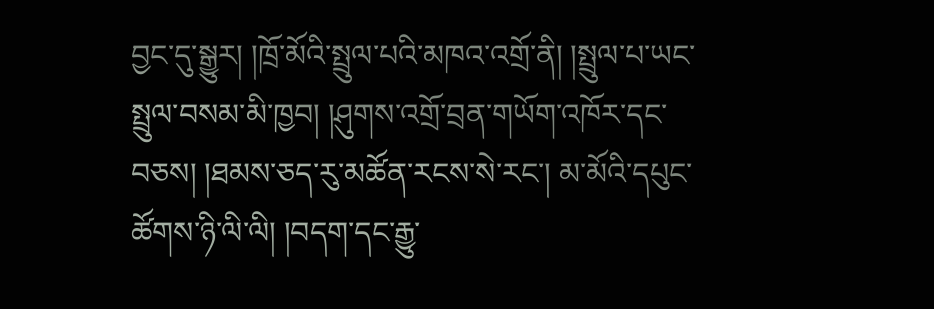བྱང་དུ་སྒྱུར། །ཁྲོ་མོའི་སྤྲུལ་པའི་མཁའ་འགྲོ་ནི། །སྤྲུལ་པ་ཡང་སྤྲུལ་བསམ་མི་ཁྱབ། །ཤུགས་འགྲོ་བྲན་གཡོག་འཁོར་དང་བཅས། །ཐམས་ཅད་རུ་མཚོན་རངས་སེ་རང་། མ་མོའི་དཔུང་ཚོགས་ཉི་ལི་ལི། །བདག་དང་རྒྱུ་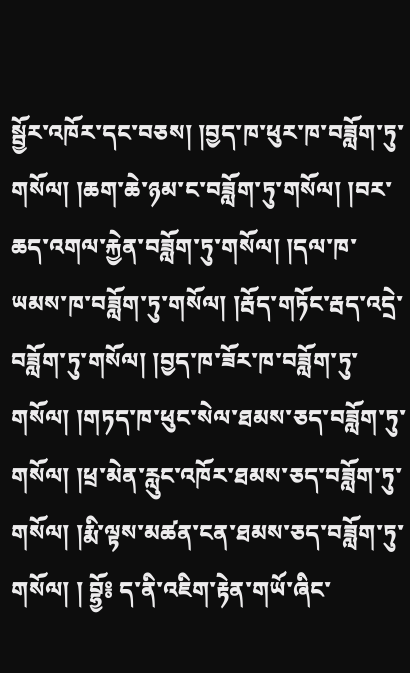སྦྱོར་འཁོར་དང་བཅས། །བྱད་ཁ་ཕུར་ཁ་བཟློག་ཏུ་གསོལ། །ཆག་ཆེ་ཉམ་ང་བཟློག་ཏུ་གསོལ། །བར་ཆད་འགལ་རྐྱེན་བཟློག་ཏུ་གསོལ། །དལ་ཁ་ཡམས་ཁ་བཟློག་ཏུ་གསོལ། །རྦོད་གཏོང་རྦད་འདྲེ་བཟློག་ཏུ་གསོལ། །བྱད་ཁ་ཟོར་ཁ་བཟློག་ཏུ་གསོལ། །གཏད་ཁ་ཕུང་སེལ་ཐམས་ཅད་བཟློག་ཏུ་གསོལ། །ཕྲ་མེན་རླུང་འཁོར་ཐམས་ཅད་བཟློག་ཏུ་གསོལ། །རྨི་ལྟས་མཚན་ངན་ཐམས་ཅད་བཟློག་ཏུ་གསོལ། ། བྷྱོ༔ ད་ནི་འཇིག་རྟེན་གཡོ་ཞིང་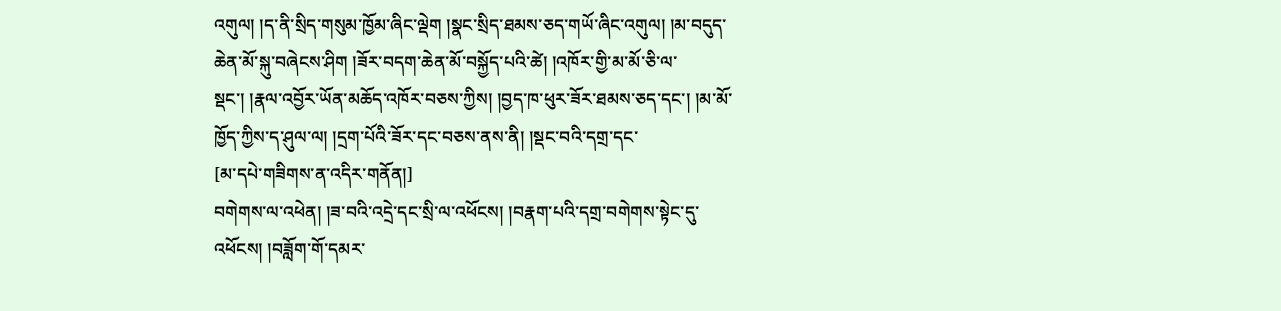འགུལ། །ད་ནི་སྲིད་གསུམ་ཁྱོམ་ཞིང་ལྡེག །སྣང་སྲིད་ཐམས་ཅད་གཡོ་ཞིང་འགུལ། །མ་བདུད་ཆེན་མོ་སྐུ་བཞེངས་ཤིག །ཟོར་བདག་ཆེན་མོ་བསྐྱོད་པའི་ཚེ། །འཁོར་གྱི་མ་མོ་ཅི་ལ་སྡང་། །རྣལ་འབྱོར་ཡོན་མཆོད་འཁོར་བཅས་ཀྱིས། །བྱད་ཁ་ཕུར་ཟོར་ཐམས་ཅད་དང་། །མ་མོ་ཁྱོད་ཀྱིས་ད་ཤུལ་ལ། །དྲག་པོའི་ཟོར་དང་བཅས་ནས་ནི། །སྡང་བའི་དགྲ་དང་
[མ་དཔེ་གཟིགས་ན་འདིར་གནོན།]
བགེགས་ལ་འཕེན། །ཟ་བའི་འདྲེ་དང་སྲི་ལ་འཕོངས། །བརྣག་པའི་དགྲ་བགེགས་སྟེང་དུ་འཕོངས། །བཟློག་གོ་དམར་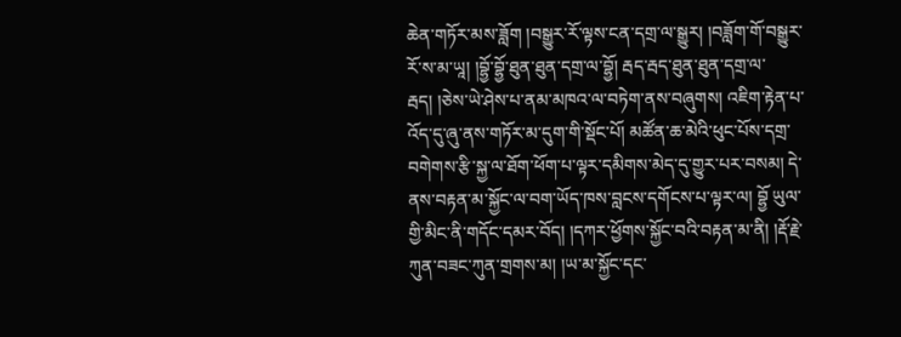ཆེན་གཏོར་མས་ཟློག །བསྒྱུར་རོ་ལྟས་ངན་དགྲ་ལ་སྒྱུར། །བཟློག་གོ་བསྒྱུར་རོ་ས་མ་ཡཱ། །བྷྱོ་བྷྱོ་ཐུན་ཐུན་དགྲ་ལ་བྷྱོ། རྦད་རྦད་ཐུན་ཐུན་དགྲ་ལ་རྦད། །ཅེས་ཡེ་ཤེས་པ་ནམ་མཁའ་ལ་བཏེག་ནས་བཞུགས། འཇིག་རྟེན་པ་འོད་དུ་ཞུ་ནས་གཏོར་མ་དུག་གི་སྡོང་པོ། མཚོན་ཆ་མེའི་ཕུང་པོས་དགྲ་བགེགས་རྩི་སྐྱ་ལ་ཐོག་ཕོག་པ་ལྟར་དམིགས་མེད་དུ་གྱུར་པར་བསམ། དེ་ནས་བརྟན་མ་སྐྱོང་ལ་བག་ཡོད་ཁས་བླངས་དགོངས་པ་ལྟར་ལ། བྷྱོ ཡུལ་གྱི་མིང་ནི་གདོང་དམར་བོད། །དཀར་ཕྱོགས་སྐྱོང་བའི་བརྟན་མ་ནི། །རྡོ་རྗེ་ཀུན་བཟང་ཀུན་གྲགས་མ། །ཡ་མ་སྐྱོང་དང་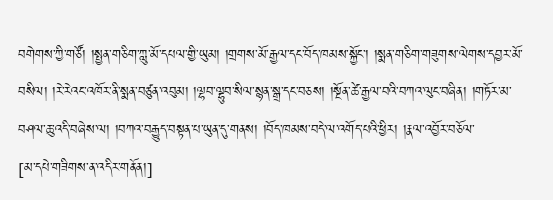བགེགས་ཀྱི་གཙོ། །སྤྱན་གཅིག་ཀླུ་མོ་དཔལ་གྱི་ཡུམ། །གྲགས་མོ་རྒྱལ་དང་བོད་ཁམས་སྐྱོང་། །སྨན་གཅིག་གཟུགས་ལེགས་དབྱར་མོ་བསིལ། །རེ་རེའང་འཁོར་ནི་སྨན་བཙུན་འབུམ། །ལྷབ་ལྷུབ་སིལ་སྙན་སྒྲ་དང་བཅས། །སྔོན་ཚེ་རྒྱལ་བའི་བཀའ་ལུང་བཞིན། །གཏོར་མ་བཤལ་ཆུ་འདི་བཞེས་ལ། །བཀའ་བརྒྱུད་བསྟན་པ་ཡུན་དུ་གནས། །བོད་ཁམས་བདེ་ལ་འགོད་པའི་ཕྱིར། །རྣལ་འབྱོར་བཅོལ་
[མ་དཔེ་གཟིགས་ན་འདིར་གནོན།]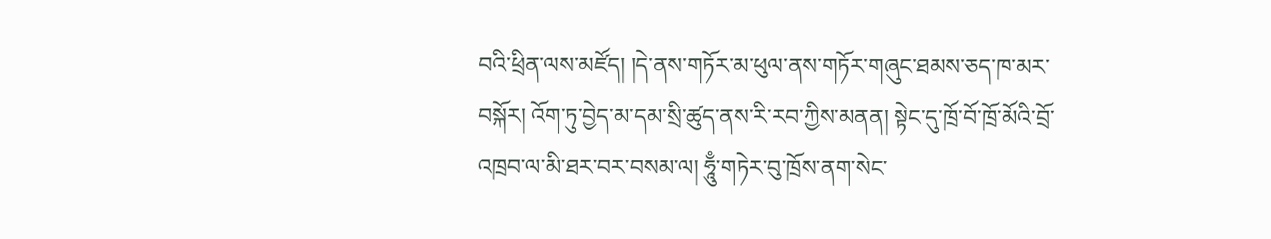བའི་ཕྲིན་ལས་མཛོད། །དེ་ནས་གཏོར་མ་ཕུལ་ནས་གཏོར་གཞུང་ཐམས་ཅད་ཁ་མར་བསྐོར། འོག་ཏུ་བྱེད་མ་དམ་སྲི་ཚུད་ནས་རི་རབ་ཀྱིས་མནན། སྟེང་དུ་ཁྲོ་བོ་ཁྲོ་མོའི་བྲོ་འཁྲབ་ལ་མི་ཐར་བར་བསམ་ལ། ཧཱུྃ་གཏེར་བུ་ཁྲོས་ནག་སེང་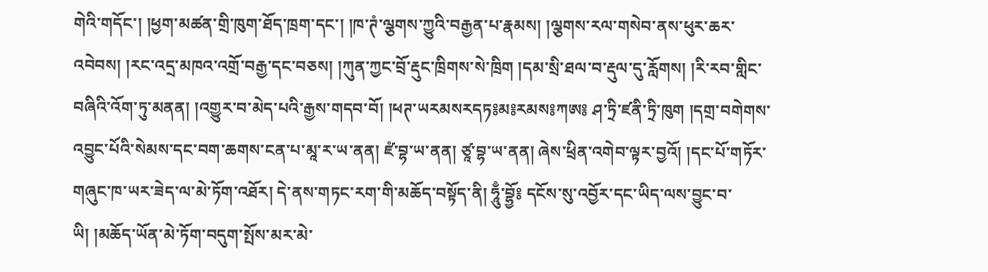གེའི་གདོང་། །ཕྱག་མཚན་གྲི་ཁུག་ཐོད་ཁྲག་དང་། །ཁ་ཊཾ་ལྕགས་ཀྱུའི་བརྒྱན་པ་རྣམས། །ལྕགས་རལ་གསེབ་ནས་ཕུར་ཆར་འབེབས། །རང་འདྲ་མཁའ་འགྲོ་བརྒྱ་དང་བཅས། །ཀུན་ཀྱང་བྲོ་རྡུང་ཁྲིགས་སེ་ཁྲིག །དམ་སྲི་ཐལ་བ་རྡུལ་དུ་རློགས། །རི་རབ་གླིང་བཞིའི་འོག་ཏུ་མནན། །འགྱུར་བ་མེད་པའི་རྒྱས་གདབ་བོ། །ཕཊ་ཡརམསརདཏ༔མ༔རམས༔ཀཨ༔ ཤ་ཏྲི་ཛནི་ཏྲི་ཁུག །དགྲ་བགེགས་འབྱུང་པོའི་སེམས་དང་བག་ཆགས་ངན་པ་མཱ་ར་ཡ་ནན། ཛཾ་བྷ་ཡ་ནན། ཙཱ་བྷ་ཡ་ནན། ཞེས་ཕྲིན་འགེབ་ལྟར་བྱའོ། །དང་པོ་གཏོར་གཞུང་ཁ་ཡར་ཟེད་ལ་མེ་ཏོག་འཐོར། དེ་ནས་གཏང་རག་གི་མཆོད་བསྟོད་ནི། ཧཱུྃ་བྷྱོ༔ དངོས་སུ་འབྱོར་དང་ཡིད་ལས་བྱུང་བ་ཡི། །མཆོད་ཡོན་མེ་ཏོག་བདུག་སྤོས་མར་མེ་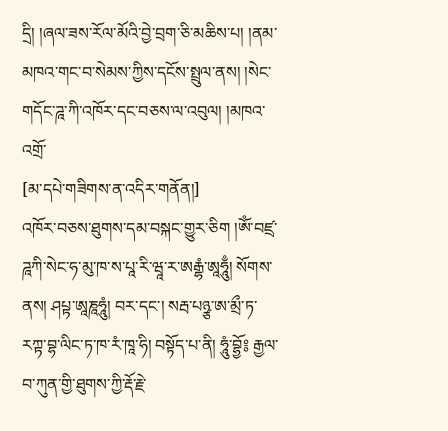དྲི། །ཞལ་ཟས་རོལ་མོའི་བྱེ་བྲག་ཅི་མཆིས་པ། །ནམ་མཁའ་གང་བ་སེམས་ཀྱིས་དངོས་སྤྲུལ་ནས། །སེང་གདོང་ཌཱ་ཀི་འཁོར་དང་བཅས་ལ་འབུལ། །མཁའ་འགྲོ་
[མ་དཔེ་གཟིགས་ན་འདིར་གནོན།]
འཁོར་བཅས་ཐུགས་དམ་བསྐང་གྱུར་ཅིག །ༀ་བཛྲ་ཌཱཀི་སེང་ཧ་མུ་ཁ་ས་པཱ་རི་ཝཱ་ར་ཨརྒྷཾ་ཨཱཧཱུྃ། སོགས་ནས། ཤཔྟ་ཨཱཎཱཧཱུཾ། བར་དང་། སརྦ་པཉྩ་ཨ་མྲྀ་ཏ་རཀྟ་བྷ་ལིང་ཏ་ཁ་རཾ་ཁཱ་ཧི། བསྟོད་པ་ནི། ཧཱུཾ་བྷྱོ༔ རྒྱལ་བ་ཀུན་གྱི་ཐུགས་ཀྱི་རྡོ་རྗེ་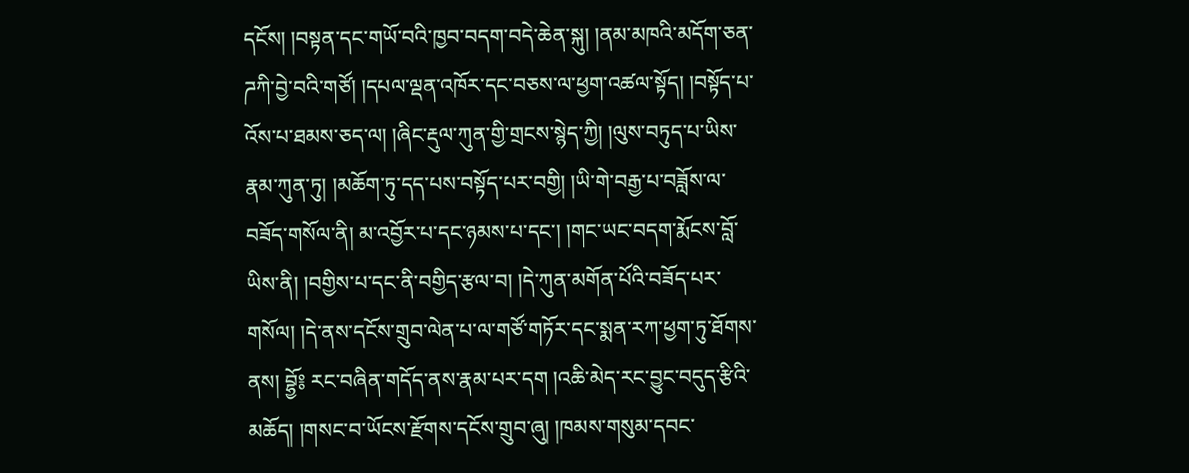དངོས། །བསྟན་དང་གཡོ་བའི་ཁྱབ་བདག་བདེ་ཆེན་སྐུ། །ནམ་མཁའི་མདོག་ཅན་ཌཀི་བྱེ་བའི་གཙོ། །དཔལ་ལྡན་འཁོར་དང་བཅས་ལ་ཕྱག་འཚལ་སྟོད། །བསྟོད་པ་འོས་པ་ཐམས་ཅད་ལ། །ཞིང་རྡུལ་ཀུན་གྱི་གྲངས་སྙེད་ཀྱི། །ལུས་བཏུད་པ་ཡིས་རྣམ་ཀུན་ཏུ། །མཆོག་ཏུ་དད་པས་བསྟོད་པར་བགྱི། །ཡི་གེ་བརྒྱ་པ་བཟློས་ལ་བཟོད་གསོལ་ནི། མ་འབྱོར་པ་དང་ཉམས་པ་དང་། །གང་ཡང་བདག་རྨོངས་བློ་ཡིས་ནི། །བགྱིས་པ་དང་ནི་བགྱིད་རྩལ་བ། །དེ་ཀུན་མགོན་པོའི་བཟོད་པར་གསོལ། །དེ་ནས་དངོས་གྲུབ་ལེན་པ་ལ་གཙོ་གཏོར་དང་སྨན་རཀ་ཕྱག་ཏུ་ཐོགས་ནས། བྷྱོ༔ རང་བཞིན་གདོད་ནས་རྣམ་པར་དག །འཆི་མེད་རང་བྱུང་བདུད་རྩིའི་མཆོད། །གསང་བ་ཡོངས་རྫོགས་དངོས་གྲུབ་ཞུ། །ཁམས་གསུམ་དབང་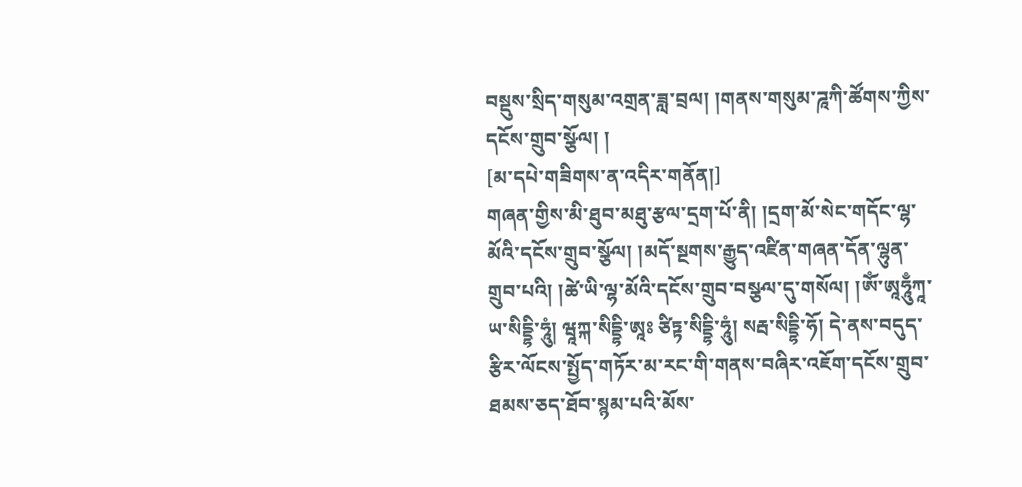བསྡུས་སྲིད་གསུམ་འགྲན་ཟླ་བྲལ། །གནས་གསུམ་ཌཱཀི་ཚོགས་ཀྱིས་དངོས་གྲུབ་སྩོལ། །
[མ་དཔེ་གཟིགས་ན་འདིར་གནོན།]
གཞན་གྱིས་མི་ཐུབ་མཐུ་རྩལ་དྲག་པོ་ནི། །དྲག་མོ་སེང་གདོང་ལྷ་མོའི་དངོས་གྲུབ་སྩོལ། །མདོ་སྔགས་རྒྱུད་འཛིན་གཞན་དོན་ལྷུན་གྲུབ་པའི། །ཚེ་ཡི་ལྷ་མོའི་དངོས་གྲུབ་བསྩལ་དུ་གསོལ། །ཨོཾ་ཨཱཧཱུྃཀཱ་ཡ་སིདྡྷི་ཧཱུཾ། ཝཱཀྐ་སིདྡྷི་ཨཱཿ ཙིཏྟ་སིདྡྷི་ཧཱུཾ། སརྦ་སིདྡྷི་ཧོ། དེ་ནས་བདུད་རྩིར་ལོངས་སྤྱོད་གཏོར་མ་རང་གི་གནས་བཞིར་འཇོག་དངོས་གྲུབ་ཐམས་ཅད་ཐོབ་སྙམ་པའི་མོས་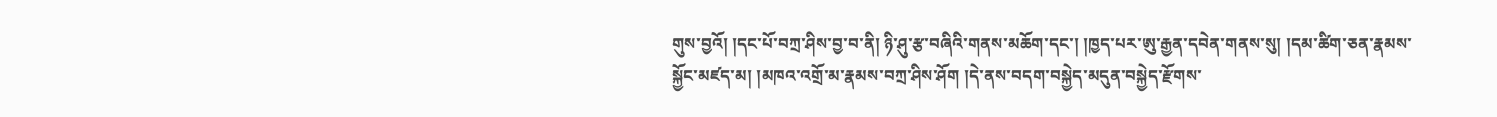གུས་བྱའོ། །དང་པོ་བཀྲ་ཤིས་བྱ་བ་ནི། ཉི་ཤུ་རྩ་བཞིའི་གནས་མཆོག་དང་། །ཁྱད་པར་ཨུ་རྒྱན་དབེན་གནས་སུ། །དམ་ཚིག་ཅན་རྣམས་སྐྱོང་མཛད་མ། །མཁའ་འགྲོ་མ་རྣམས་བཀྲ་ཤིས་ཤོག །དེ་ནས་བདག་བསྐྱེད་མདུན་བསྐྱེད་རྫོགས་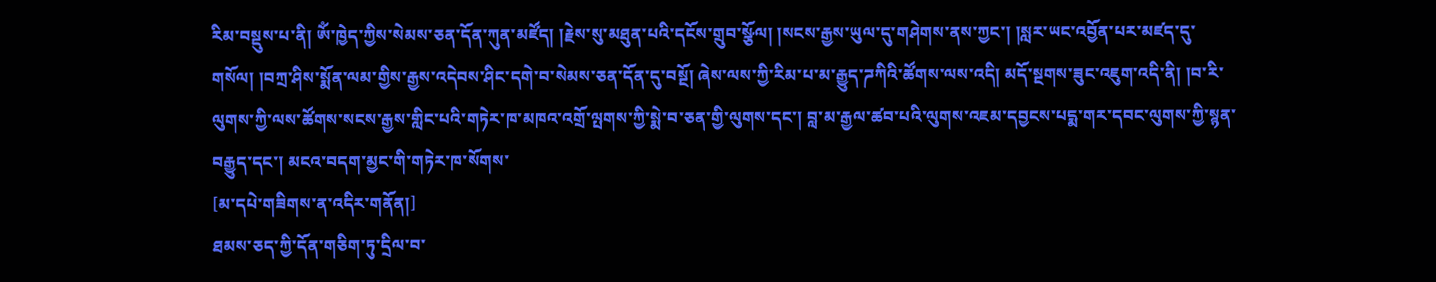རིམ་བསྡུས་པ་ནི། ཨོཾ་ཁྱེད་ཀྱིས་སེམས་ཅན་དོན་ཀུན་མཛོད། །རྗེས་སུ་མཐུན་པའི་དངོས་གྲུབ་སྩོལ། །སངས་རྒྱས་ཡུལ་དུ་གཤེགས་ནས་ཀྱང་། །སླར་ཡང་འབྱོན་པར་མཛད་དུ་གསོལ། །བཀྲ་ཤིས་སྨོན་ལམ་གྱིས་རྒྱས་འདེབས་ཤིང་དགེ་བ་སེམས་ཅན་དོན་དུ་བསྔོ། ཞེས་ལས་ཀྱི་རིམ་པ་མ་རྒྱུད་ཌཀིའི་ཚོགས་ལས་འདི། མདོ་སྔགས་ཟུང་འཇུག་འདི་ནི། །བ་རི་ལུགས་ཀྱི་ལས་ཚོགས་སངས་རྒྱས་གླིང་པའི་གཏེར་ཁ་མཁའ་འགྲོ་ལྤགས་ཀྱི་སྨེ་བ་ཅན་གྱི་ལུགས་དང་། བླ་མ་རྒྱལ་ཚབ་པའི་ལུགས་འཇམ་དབྱངས་པདྨ་གར་དབང་ལུགས་ཀྱི་སྙན་བརྒྱུད་དང་། མངའ་བདག་མྱང་གི་གཏེར་ཁ་སོགས་
[མ་དཔེ་གཟིགས་ན་འདིར་གནོན།]
ཐམས་ཅད་ཀྱི་དོན་གཅིག་ཏུ་དྲིལ་བ་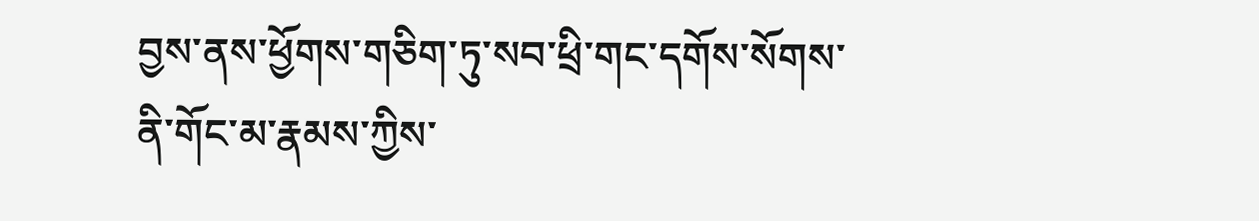བྱས་ནས་ཕྱོགས་གཅིག་ཏུ་སབ་ཕྲི་གང་དགོས་སོགས་ནི་གོང་མ་རྣམས་ཀྱིས་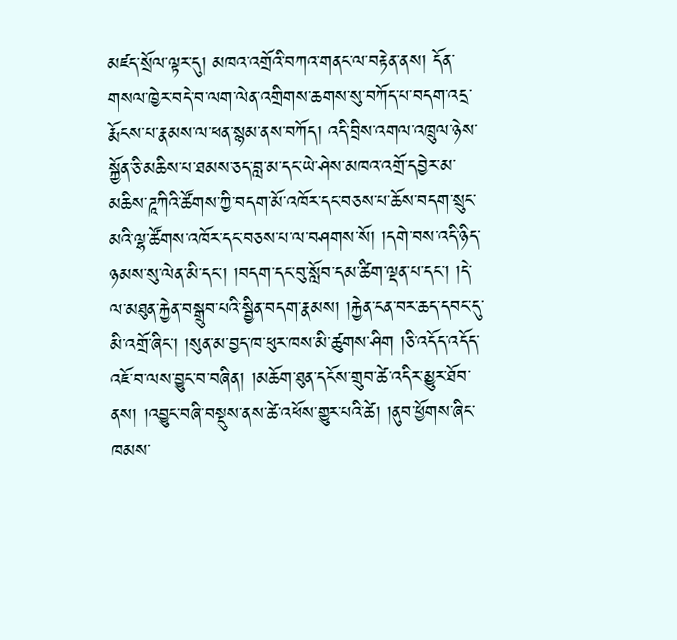མཛད་སྲོལ་ལྟར་དུ། མཁའ་འགྲོའི་བཀའ་གནང་ལ་བརྟེན་ནས། དོན་གསལ་ཁྱེར་བདེ་བ་ལག་ལེན་འགྲིགས་ཆགས་སུ་བཀོད་པ་བདག་འདྲ་རྨོངས་པ་རྣམས་ལ་ཕན་སྙམ་ནས་བཀོད། འདི་བྲིས་འགལ་འཁྲུལ་ཉེས་སྐྱོན་ཅི་མཆིས་པ་ཐམས་ཅད་བླ་མ་དང་ཡེ་ཤེས་མཁའ་འགྲོ་དབྱེར་མ་མཆིས་ཌཱཀིའི་ཚོགས་ཀྱི་བདག་མོ་འཁོར་དང་བཅས་པ་ཆོས་བདག་སྲུང་མའི་ལྷ་ཚོགས་འཁོར་དང་བཅས་པ་ལ་བཤགས་སོ། །དགེ་བས་འདི་ཉིད་ཉམས་སུ་ལེན་མི་དང་། །བདག་དང་བུ་སློབ་དམ་ཚིག་ལྡན་པ་དང་། །དེ་ལ་མཐུན་རྐྱེན་བསྒྲུབ་པའི་སྦྱིན་བདག་རྣམས། །རྐྱེན་ངན་བར་ཆད་དབང་དུ་མི་འགྲོ་ཞིང་། །སུན་མ་བྱད་ཁ་ཕུར་ཁས་མི་ཚུགས་ཤིག །ཅི་འདོད་འདོད་འཇོ་བ་ལས་བྱུང་བ་བཞིན། །མཆོག་ཐུན་དངོས་གྲུབ་ཚེ་འདིར་མྱུར་ཐོབ་ནས། །འབྱུང་བཞི་བསྡུས་ནས་ཚེ་འཕོས་གྱུར་པའི་ཚེ། །ནུབ་ཕྱོགས་ཞིང་ཁམས་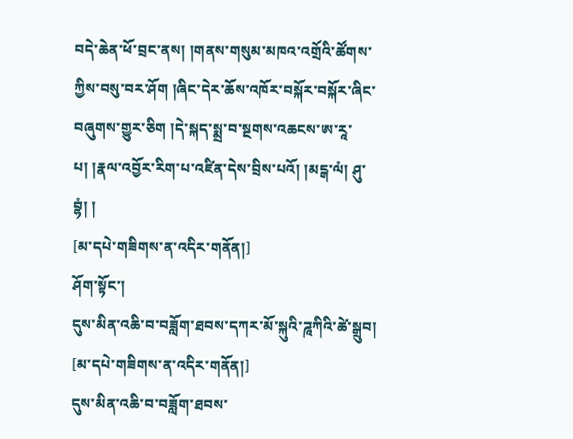བདེ་ཆེན་ཕོ་བྲང་ནས། །གནས་གསུམ་མཁའ་འགྲོའི་ཚོགས་ཀྱིས་བསུ་བར་ཤོག །ཞིང་དེར་ཆོས་འཁོར་བསྐོར་བསྐོར་ཞིང་བཞུགས་གྱུར་ཅིག །དེ་སྐད་སྨྲ་བ་སྔགས་འཆངས་ཨ་རཱ་པ། །རྣལ་འབྱོར་རིག་པ་འཛིན་དེས་བྲིས་པའོ། །མངྒ་ལཾ། ཤུ་བྷཾ། །
[མ་དཔེ་གཟིགས་ན་འདིར་གནོན།]
ཤོག་སྟོང་།
དུས་མིན་འཆི་བ་བཟློག་ཐབས་དཀར་མོ་སྐུའི་ཌཱཀིའི་ཚེ་སྒྲུབ།
[མ་དཔེ་གཟིགས་ན་འདིར་གནོན།]
དུས་མིན་འཆི་བ་བཟློག་ཐབས་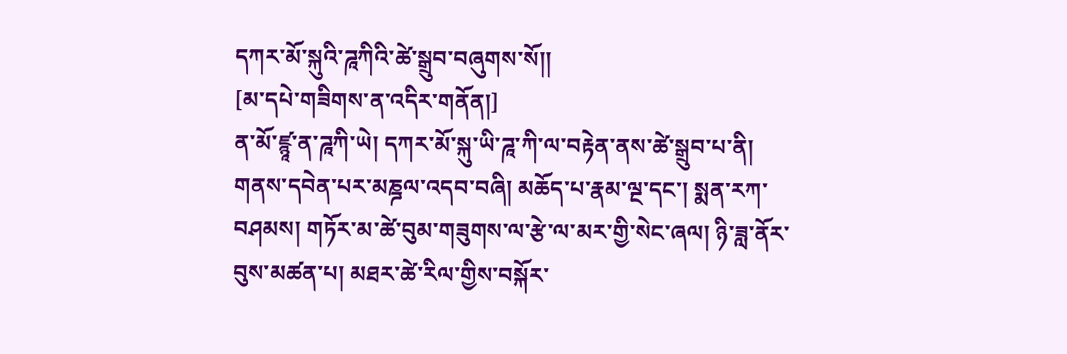དཀར་མོ་སྐུའི་ཌཱཀིའི་ཚེ་སྒྲུབ་བཞུགས་སོ།།
[མ་དཔེ་གཟིགས་ན་འདིར་གནོན།]
ན་མོ་ཛྙཱ་ན་ཌཱཀི་ཡེ། དཀར་མོ་སྐུ་ཡི་ཌཱ་ཀི་ལ་བརྟེན་ནས་ཚེ་སྒྲུབ་པ་ནི། གནས་དབེན་པར་མཎྜལ་འདབ་བཞི། མཆོད་པ་རྣམ་ལྔ་དང་། སྨན་རཀ་བཤམས། གཏོར་མ་ཚེ་བུམ་གཟུགས་ལ་རྩེ་ལ་མར་གྱི་སེང་ཞལ། ཉི་ཟླ་ནོར་བུས་མཚན་པ། མཐར་ཚེ་རིལ་གྱིས་བསྐོར་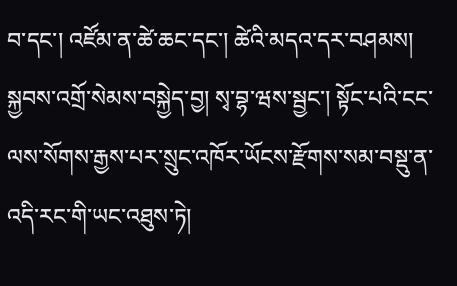བ་དང་། འཛོམ་ན་ཚེ་ཆང་དང་། ཚེའི་མདའ་དར་བཤམས། སྐྱབས་འགྲོ་སེམས་བསྐྱེད་བྱ། སྭ་བྷ་ཝས་སྦྱང་། སྟོང་པའི་ངང་ལས་སོགས་རྒྱས་པར་སྲུང་འཁོར་ཡོངས་རྫོགས་སམ་བསྡུ་ན་འདི་རང་གི་ཡང་འཐུས་ཏེ།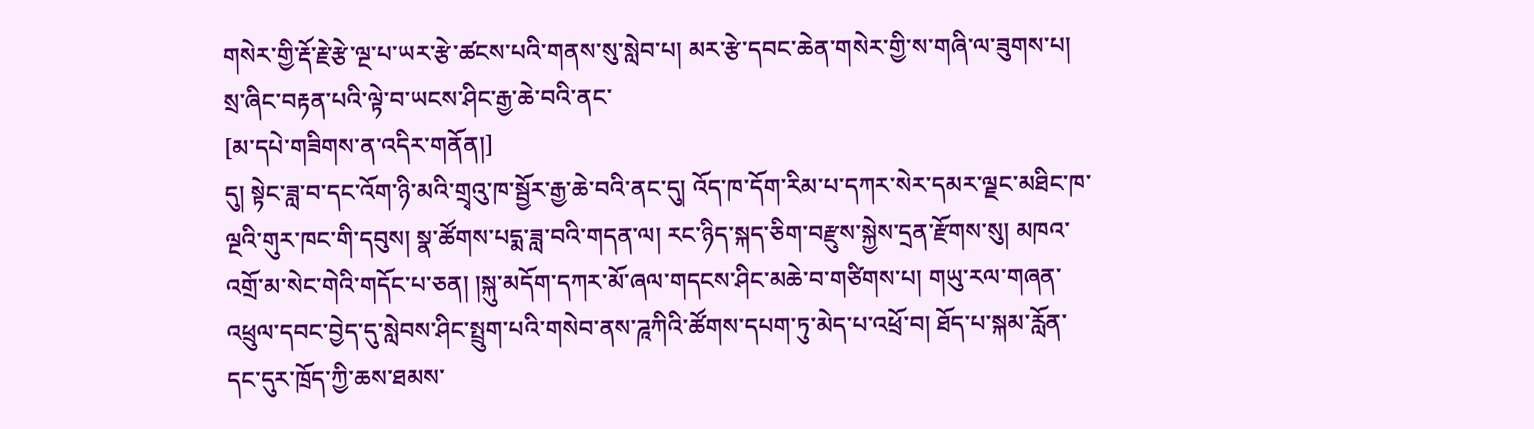གསེར་གྱི་རྡོ་རྗེ་རྩེ་ལྔ་པ་ཡར་རྩེ་ཚངས་པའི་གནས་སུ་སླེབ་པ། མར་རྩེ་དབང་ཆེན་གསེར་གྱི་ས་གཞི་ལ་ཟུགས་པ། སྲ་ཞིང་བརྟན་པའི་ལྟེ་བ་ཡངས་ཤིང་རྒྱ་ཆེ་བའི་ནང་
[མ་དཔེ་གཟིགས་ན་འདིར་གནོན།]
དུ། སྟེང་ཟླ་བ་དང་འོག་ཉི་མའི་གྲྭའུ་ཁ་སྦྱོར་རྒྱ་ཆེ་བའི་ནང་དུ། འོད་ཁ་དོག་རིམ་པ་དཀར་སེར་དམར་ལྗང་མཐིང་ཁ་ལྔའི་གུར་ཁང་གི་དབུས། སྣ་ཚོགས་པདྨ་ཟླ་བའི་གདན་ལ། རང་ཉིད་སྐད་ཅིག་བརྫུས་སྐྱེས་དྲན་རྫོགས་སུ། མཁའ་འགྲོ་མ་སེང་གེའི་གདོང་པ་ཅན། །སྐུ་མདོག་དཀར་མོ་ཞལ་གདངས་ཤིང་མཆེ་བ་གཙིགས་པ། གཡུ་རལ་གཞན་འཕྲུལ་དབང་བྱེད་དུ་སླེབས་ཤིང་སྤྲུག་པའི་གསེབ་ནས་ཌཱཀིའི་ཚོགས་དཔག་ཏུ་མེད་པ་འཕྲོ་བ། ཐོད་པ་སྐམ་རློན་དང་དུར་ཁྲོད་ཀྱི་ཆས་ཐམས་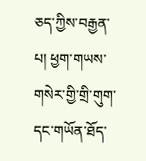ཅད་ཀྱིས་བརྒྱན་པ། ཕྱག་གཡས་གསེར་གྱི་གྲི་གུག་དང་གཡོན་ཐོད་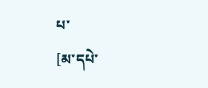པ་
[མ་དཔེ་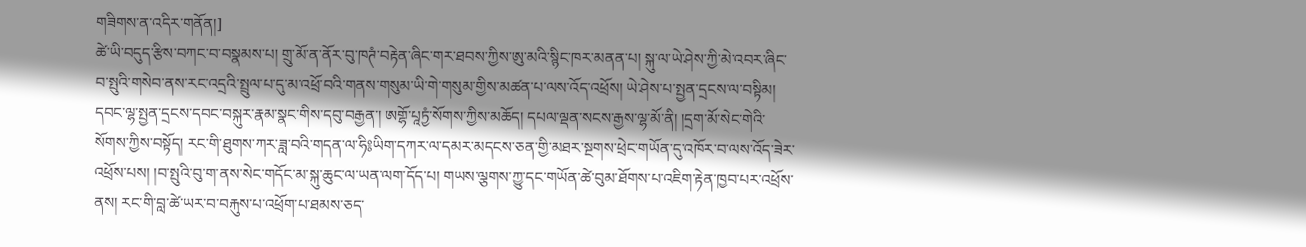གཟིགས་ན་འདིར་གནོན།]
ཚེ་ཡི་བདུད་རྩིས་བཀང་བ་བསྣམས་པ། གྲུ་མོ་ན་ནོར་བུ་ཁཊཾ་བརྟེན་ཞིང་གར་ཐབས་ཀྱིས་ཨུ་མའི་སྙིང་ཁར་མནན་པ། སྐུ་ལ་ཡེ་ཤེས་ཀྱི་མེ་འབར་ཞིང་བ་སྤུའི་གསེབ་ནས་རང་འདྲའི་སྤྲུལ་པ་དུ་མ་འཕྲོ་བའི་གནས་གསུམ་ཡི་གེ་གསུམ་གྱིས་མཚན་པ་ལས་འོད་འཕྲོས། ཡེ་ཤེས་པ་སྤྱན་དྲངས་ལ་བསྟིམ། དབང་ལྷ་སྤྱན་དྲངས་དབང་བསྐུར་རྣམ་སྣང་གིས་དབུ་བརྒྱན་། ཨགྷོ་པཱཏྱཾ་སོགས་ཀྱིས་མཆོད། དཔལ་ལྡན་སངས་རྒྱས་ལྷ་མོ་ནི། །དྲག་མོ་སེང་གེའི་སོགས་ཀྱིས་བསྟོད། རང་གི་ཐུགས་ཀར་ཟླ་བའི་གདན་ལ་ཧི༔ཡིག་དཀར་ལ་དམར་མདངས་ཅན་གྱི་མཐར་སྔགས་ཕྲེང་གཡོན་དུ་འཁོར་བ་ལས་འོད་ཟེར་འཕྲོས་པས། །བ་སྤུའི་བུ་ག་ནས་སེང་གདོང་མ་སྐུ་ཆུང་ལ་ཡན་ལག་དོད་པ། གཡས་ལྕགས་ཀྱུ་དང་གཡོན་ཚེ་བུམ་ཐོགས་པ་འཇིག་རྟེན་ཁྱབ་པར་འཕྲོས་ནས། རང་གི་བླ་ཚེ་ཡར་བ་བརྐུས་པ་འཕྲོག་པ་ཐམས་ཅད་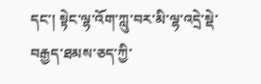དང་། སྟེང་ལྷ་འོག་ཀླུ་བར་མི་ལྷ་འདྲེ་སྡེ་བརྒྱད་ཐམས་ཅད་ཀྱི་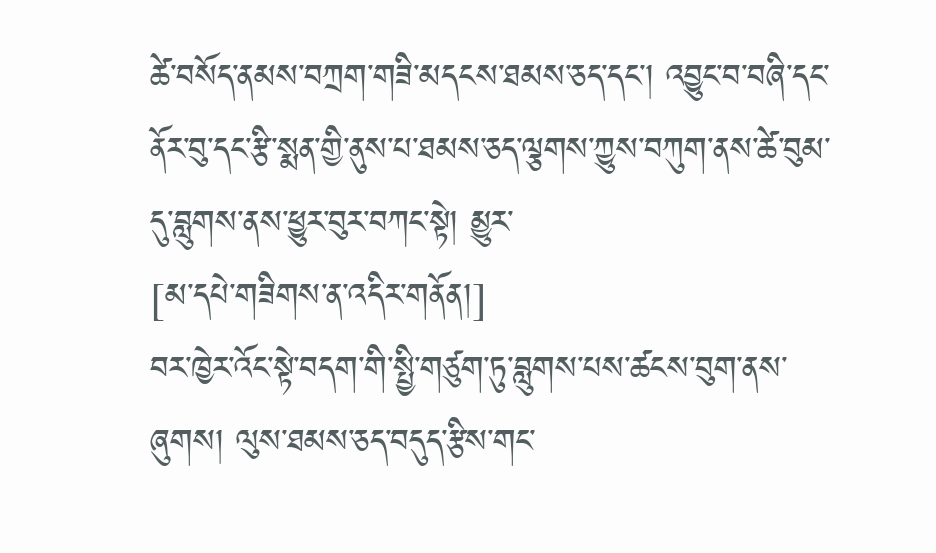ཚེ་བསོད་ནམས་བཀྲག་གཟི་མདངས་ཐམས་ཅད་དང་། འབྱུང་བ་བཞི་དང་ནོར་བུ་དང་རྩི་སྨན་གྱི་ནུས་པ་ཐམས་ཅད་ལྕགས་ཀྱུས་བཀུག་ནས་ཚེ་བུམ་དུ་བླུགས་ནས་ཕྱུར་བུར་བཀང་སྟེ། མྱུར་
[མ་དཔེ་གཟིགས་ན་འདིར་གནོན།]
བར་ཁྱེར་འོང་སྟེ་བདག་གི་སྤྱི་གཙུག་ཏུ་བླུགས་པས་ཚངས་བུག་ནས་ཞུགས། ལུས་ཐམས་ཅད་བདུད་རྩིས་གང་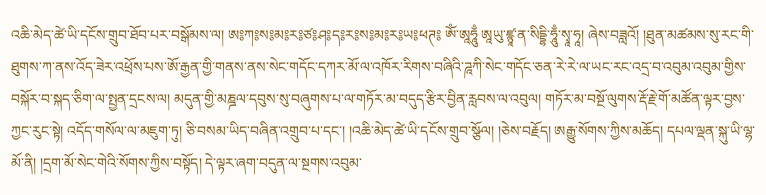འཆི་མེད་ཚེ་ཡི་དངོས་གྲུབ་ཐོབ་པར་བསྒོམས་ལ། ཨ༔ཀ༔ས༔མ༔ར༔ཙ༔ཤ༔ད༔ར༔ས༔མ༔ར༔ཡ༔ཕཊ༔ ཨོཾ་ཨཱཧཱུྃ ཨཱཡུ་ཛྙཱ་ན་སིདྡྷི་ཧཱུྃ་སྭཱ་ཧཱ། ཞེས་བཟླའོ། །ཐུན་མཚམས་སུ་རང་གི་ཐུགས་ཀ་ནས་འོད་ཟེར་འཕྲོས་པས་ཨོ་རྒྱན་གྱི་གནས་ནས་སེང་གདོང་དཀར་མོ་ལ་འཁོར་རིགས་བཞིའི་ཌཱཀི་སེང་གདོང་ཅན་རེ་རེ་ལ་ཡང་རང་འདྲ་བ་འབུམ་འབུམ་གྱིས་བསྐོར་བ་སྐད་ཅིག་ལ་སྤྱན་དྲངས་ལ། མདུན་གྱི་མཎྜལ་དབུས་སུ་བཞུགས་པ་ལ་གཏོར་མ་བདུད་རྩིར་བྱིན་རླབས་ལ་འབུལ། གཏོར་མ་བསྔོ་ལུགས་རྡོ་རྗེ་གོ་མཚོན་ལྟར་བྱས་ཀྱང་རུང་སྟེ། འདོད་གསོལ་ལ་མཇུག་ཏུ། ཅི་བསམ་ཡིད་བཞིན་འགྲུབ་པ་དང་། །འཆི་མེད་ཚེ་ཡི་དངོས་གྲུབ་སྩོལ། །ཅེས་བརྗོད། ཨརྒྱུ་སོགས་ཀྱིས་མཆོད། དཔལ་ལྡན་སྐུ་ཡི་ལྷ་མོ་ནི། །དྲག་མོ་སེང་གེའི་སོགས་ཀྱིས་བསྟོད། དེ་ལྟར་ཞག་བདུན་ལ་སྔགས་འབུམ་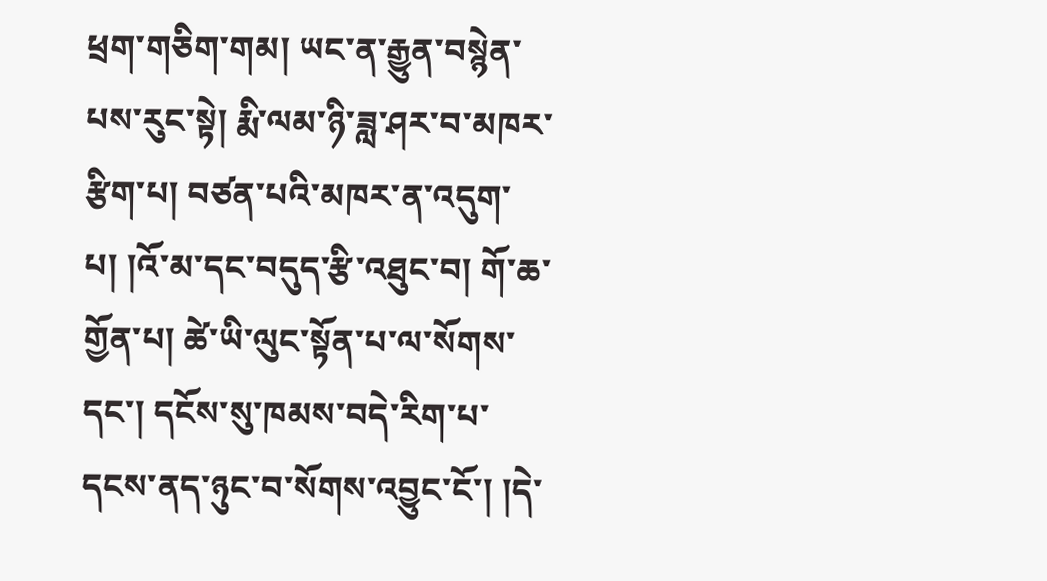ཕྲག་གཅིག་གམ། ཡང་ན་རྒྱུན་བསྙེན་པས་རུང་སྟེ། རྨི་ལམ་ཉི་ཟླ་ཤར་བ་མཁར་རྩིག་པ། བཙན་པའི་མཁར་ན་འདུག་པ། །འོ་མ་དང་བདུད་རྩི་འཐུང་བ། གོ་ཆ་གྱོན་པ། ཚེ་ཡི་ལུང་སྟོན་པ་ལ་སོགས་དང་། དངོས་སུ་ཁམས་བདེ་རིག་པ་དངས་ནད་ཉུང་བ་སོགས་འབྱུང་ངོ་། །དེ་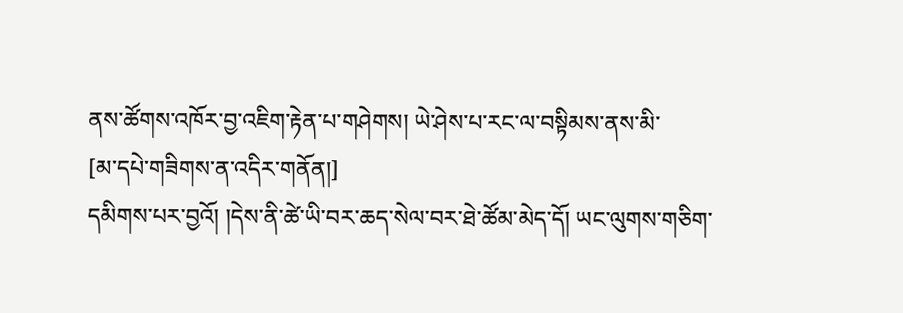ནས་ཚོགས་འཁོར་བྱ་འཇིག་རྟེན་པ་གཤེགས། ཡེ་ཤེས་པ་རང་ལ་བསྟིམས་ནས་མི་
[མ་དཔེ་གཟིགས་ན་འདིར་གནོན།]
དམིགས་པར་བྱའོ། །དེས་ནི་ཚེ་ཡི་བར་ཆད་སེལ་བར་ཐེ་ཚོམ་མེད་དོ། ཡང་ལུགས་གཅིག་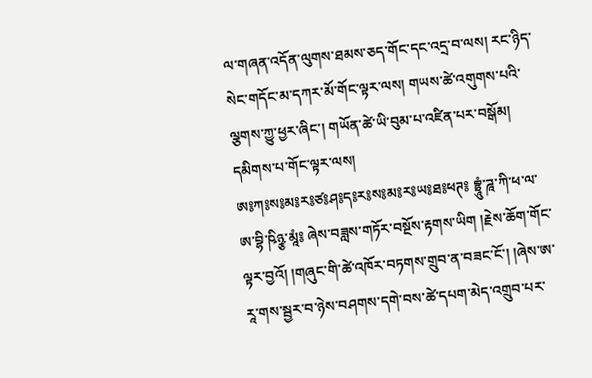ལ་གཞན་འདོན་ལུགས་ཐམས་ཅད་གོང་དང་འདྲ་བ་ལས། རང་ཉིད་སེང་གདོང་མ་དཀར་མོ་གོང་ལྟར་ལས། གཡས་ཚེ་འགུགས་པའི་ལྕགས་ཀྱུ་ཕྱར་ཞིང་། གཡོན་ཚེ་ཡི་བུམ་པ་འཛིན་པར་བསྒོམ། དམིགས་པ་གོང་ལྟར་ལས། ཨ༔ཀ༔ས༔མ༔ར༔ཙ༔ཤ༔ད༔ར༔ས༔མ༔ར༔ཡ༔ཐ༔ཕཊ༔ བྷྲཱུཾ་ཌཱ་ཀི་ཕ་ལ་ཨ་བྷི་ཥིཉྩ་མཱཾ༔ ཞེས་བཟླས་གཏོར་བསྔོས་རྟགས་ཡིག །རྗེས་ཆོག་གོང་ལྟར་བྱའོ། །གཞུང་གི་ཚེ་འཁོར་བཏགས་གྲུབ་ན་བཟང་ངོ་། །ཞེས་ཨ་རཱ་གས་སྦྱར་བ་ཉེས་བཤགས་དགེ་བས་ཚེ་དཔག་མེད་འགྲུབ་པར་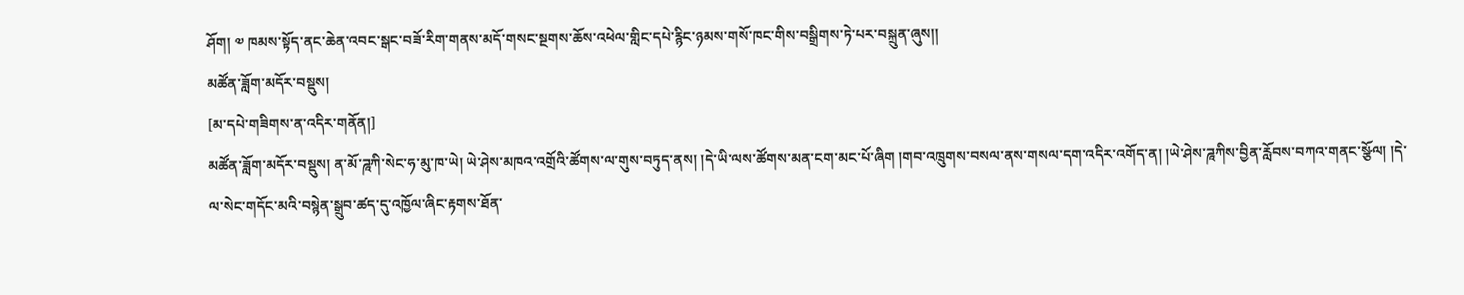ཤོག། ༧ ཁམས་སྟོད་ནང་ཆེན་འབང་སྒང་བཟོ་རིག་གནས་མདོ་གསང་སྔགས་ཆོས་འཕེལ་གླིང་དཔེ་རྙིང་ཉམས་གསོ་ཁང་གིས་བསྒྲིགས་ཏེ་པར་བསྐྲུན་ཞུས།།
མཚོན་ཟློག་མདོར་བསྡུས།
[མ་དཔེ་གཟིགས་ན་འདིར་གནོན།]
མཚོན་ཟློག་མདོར་བསྡུས། ན་མོ་ཌཱཀི་སེང་ཧ་མུ་ཁ་ཡེ། ཡེ་ཤེས་མཁའ་འགྲོའི་ཚོགས་ལ་གུས་བཏུད་ནས། །དེ་ཡི་ལས་ཚོགས་མན་ངག་མང་པོ་ཞིག །གབ་འཁྲུགས་བསལ་ནས་གསལ་དག་འདིར་འགོད་ན། །ཡེ་ཤེས་ཌཱཀིས་བྱིན་རློབས་བཀའ་གནང་སྩོལ། །དེ་ལ་སེང་གདོང་མའི་བསྙེན་སྒྲུབ་ཚད་དུ་འཁྱོལ་ཞིང་རྟགས་ཐོན་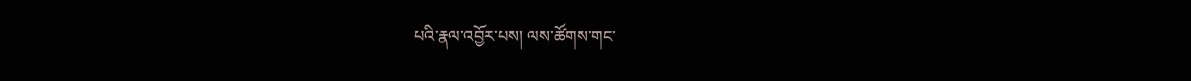པའི་རྣལ་འབྱོར་པས། ལས་ཚོགས་གང་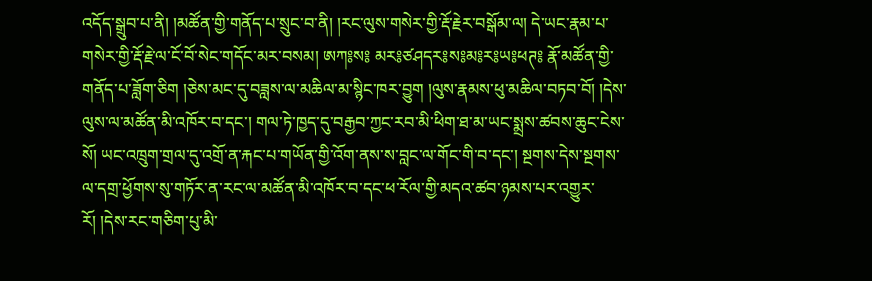འདོད་སྒྲུབ་པ་ནི། །མཚོན་གྱི་གནོད་པ་སྲུང་བ་ནི། །རང་ལུས་གསེར་གྱི་རྡོ་རྗེར་བསྒོམ་ལ། དེ་ཡང་རྣམ་པ་གསེར་གྱི་རྡོ་རྗེ་ལ་ངོ་བོ་སེང་གདོང་མར་བསམ། ཨཀ༔ས༔ མར༔ཙཤདར༔ས༔མ༔ར༔ཡ༔ཕཊ༔ རྣོ་མཚོན་གྱི་གནོད་པ་ཟློག་ཅིག །ཅེས་མང་དུ་བཟླས་ལ་མཆིལ་མ་སྙིང་ཁར་བྱུག །ལུས་རྣམས་ཕུ་མཆིལ་བཏབ་བོ། །དེས་ལུས་ལ་མཚོན་མི་འཁོར་བ་དང་། གལ་ཏེ་ཁྱད་དུ་བརྒྱབ་ཀྱང་རབ་མི་ཕིག་ཐ་མ་ཡང་སྨྲས་ཚབས་ཆུང་ངེས་སོ། ཡང་འཁྲུག་གྲལ་དུ་འགྲོ་ན་རྐང་པ་གཡོན་གྱི་འོག་ནས་ས་བླང་ལ་གོང་གི་བ་དང་། སྔགས་དེས་སྔགས་ལ་དགྲ་ཕྱོགས་སུ་གཏོར་ན་རང་ལ་མཚོན་མི་འཁོར་བ་དང་ཕ་རོལ་གྱི་མདའ་ཚབ་ཉམས་པར་འགྱུར་རོ། །དེས་རང་གཅིག་པུ་མི་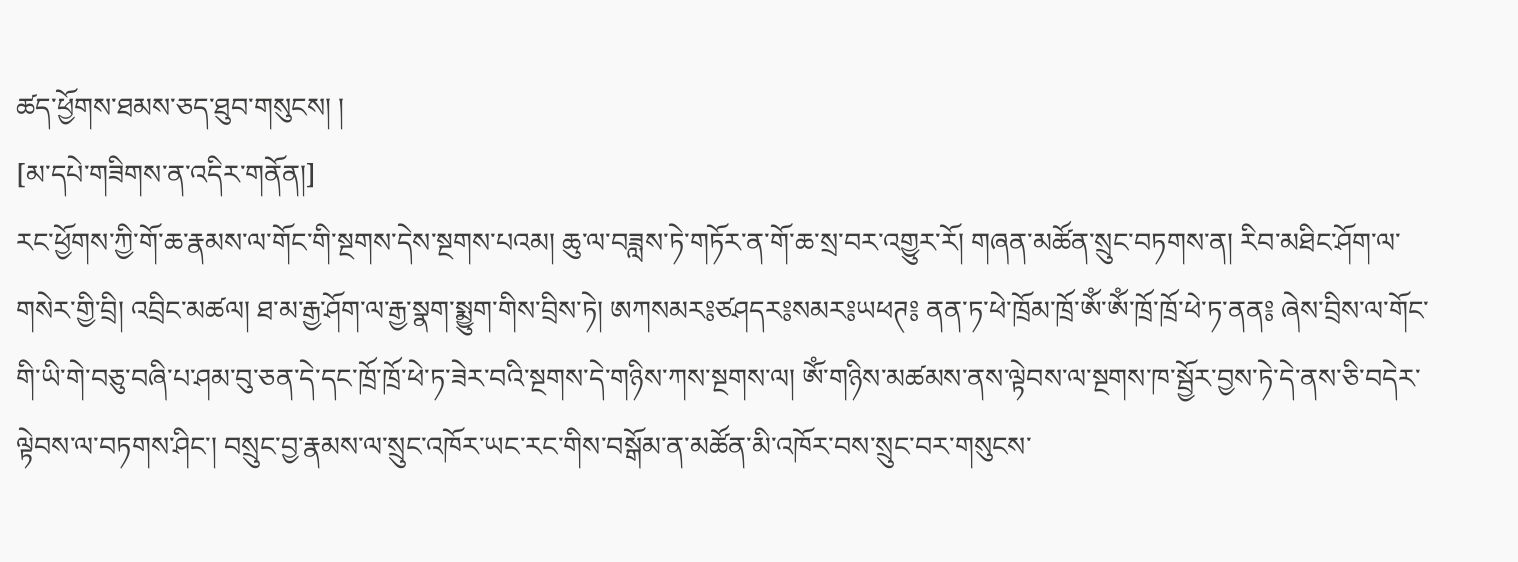ཚད་ཕྱོགས་ཐམས་ཅད་ཐུབ་གསུངས། །
[མ་དཔེ་གཟིགས་ན་འདིར་གནོན།]
རང་ཕྱོགས་ཀྱི་གོ་ཆ་རྣམས་ལ་གོང་གི་སྔགས་དེས་སྔགས་པའམ། ཆུ་ལ་བཟླས་ཏེ་གཏོར་ན་གོ་ཆ་སྲ་བར་འགྱུར་རོ། གཞན་མཚོན་སྲུང་བཏགས་ན། རིབ་མཐིང་ཤོག་ལ་གསེར་གྱི་བྲི། འབྲིང་མཚལ། ཐ་མ་རྒྱ་ཤོག་ལ་རྒྱ་སྣག་སྨྱུག་གིས་བྲིས་ཏེ། ཨཀསམར༔ཙཤདར༔སམར༔ཡཕཊ༔ ནན་ཏ་ཕེ་ཁྲོམ་ཁྲོ་ཨོཾ་ཨོཾ་ཁྲོ་ཁྲོ་ཕེ་ཏ་ནན༔ ཞེས་བྲིས་ལ་གོང་གི་ཡི་གེ་བཅུ་བཞི་པ་ཤམ་བུ་ཅན་དེ་དང་ཁྲོ་ཁྲོ་ཕེ་ཏ་ཟེར་བའི་སྔགས་དེ་གཉིས་ཀས་སྔགས་ལ། ཨོཾ་གཉིས་མཚམས་ནས་ལྟེབས་ལ་སྔགས་ཁ་སྦྱོར་བྱས་ཏེ་དེ་ནས་ཅི་བདེར་ལྟེབས་ལ་བཏགས་ཤིང་། བསྲུང་བྱ་རྣམས་ལ་སྲུང་འཁོར་ཡང་རང་གིས་བསྒོམ་ན་མཚོན་མི་འཁོར་བས་སྲུང་བར་གསུངས་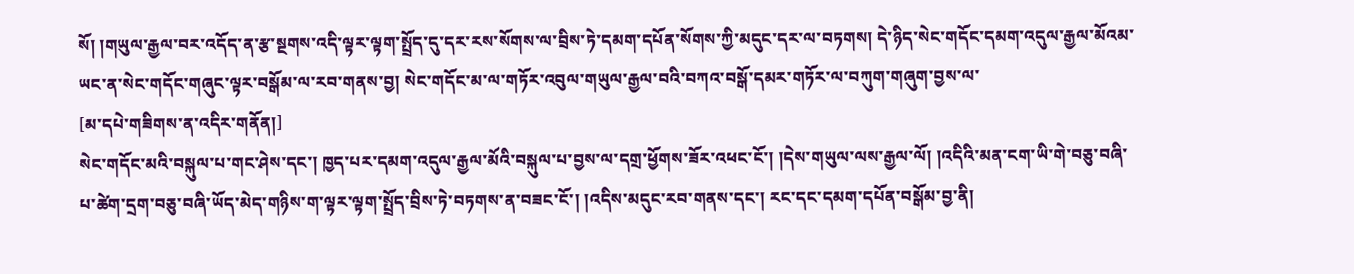སོ། །གཡུལ་རྒྱལ་བར་འདོད་ན་རྩ་སྔགས་འདི་ལྟར་ལྟག་སྤྲོད་དུ་དར་རས་སོགས་ལ་བྲིས་ཏེ་དམག་དཔོན་སོགས་ཀྱི་མདུང་དར་ལ་བཏགས། དེ་ཉིད་སེང་གདོང་དམག་འདུལ་རྒྱལ་མོའམ་ཡང་ན་སེང་གདོང་གཞུང་ལྟར་བསྒོམ་ལ་རབ་གནས་བྱ། སེང་གདོང་མ་ལ་གཏོར་འབུལ་གཡུལ་རྒྱལ་བའི་བཀའ་བསྒོ་དམར་གཏོར་ལ་བཀུག་གཞུག་བྱས་ལ་
[མ་དཔེ་གཟིགས་ན་འདིར་གནོན།]
སེང་གདོང་མའི་བསྐུལ་པ་གང་ཤེས་དང་། ཁྱད་པར་དམག་འདུལ་རྒྱལ་མོའི་བསྐུལ་པ་བྱས་ལ་དགྲ་ཕྱོགས་ཟོར་འཕང་ངོ་། །དེས་གཡུལ་ལས་རྒྱལ་ལོ། །འདིའི་མན་ངག་ཡི་གེ་བཅུ་བཞི་པ་ཚེག་དྲག་བཅུ་བཞི་ཡོད་མེད་གཉིས་ག་ལྟར་ལྟག་སྤྲོད་བྲིས་ཏེ་བཏགས་ན་བཟང་ངོ་། །འདིས་མདུང་རབ་གནས་དང་། རང་དང་དམག་དཔོན་བསྒོམ་བྱ་ནི།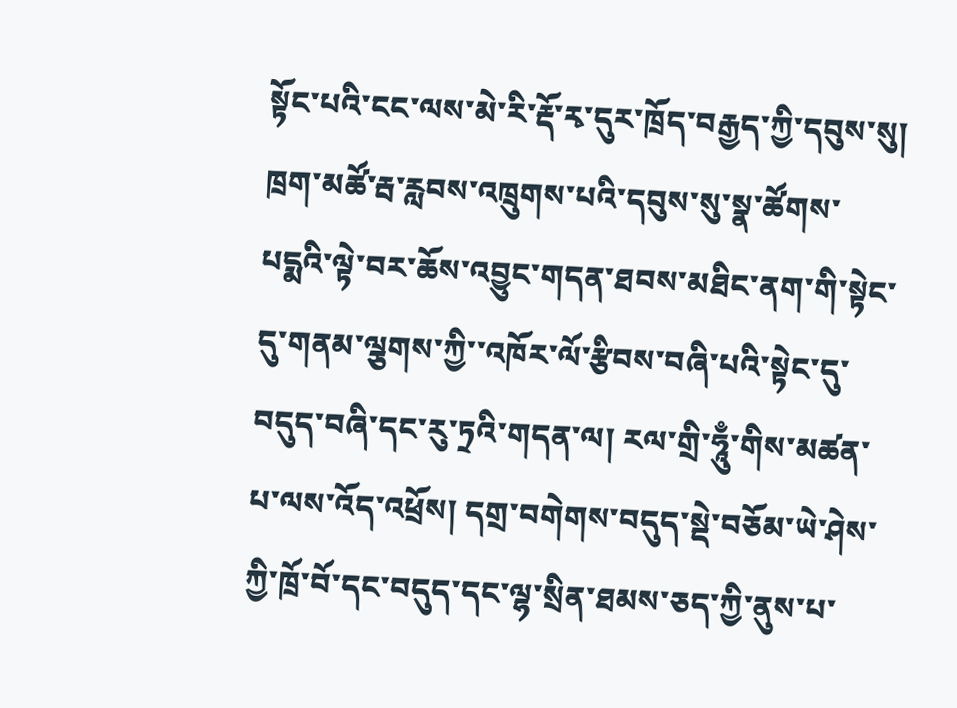སྟོང་པའི་ངང་ལས་མེ་རི་རྡོ་རྭ་དུར་ཁྲོད་བརྒྱད་ཀྱི་དབུས་སུ། ཁྲག་མཚོ་རྦ་རླབས་འཁྲུགས་པའི་དབུས་སུ་སྣ་ཚོགས་པདྨའི་ལྟེ་བར་ཆོས་འབྱུང་གདན་ཐབས་མཐིང་ནག་གི་སྟེང་དུ་གནམ་ལྕགས་ཀྱི་་འཁོར་ལོ་རྩིབས་བཞི་པའི་སྟེང་དུ་བདུད་བཞི་དང་རུ་ཏྲའི་གདན་ལ། རལ་གྲི་ཧཱུྃ་གིས་མཚན་པ་ལས་འོད་འཕྲོས། དགྲ་བགེགས་བདུད་སྡེ་བཅོམ་ཡེ་ཤེས་ཀྱི་ཁྲོ་བོ་དང་བདུད་དང་ལྷ་སྲིན་ཐམས་ཅད་ཀྱི་ནུས་པ་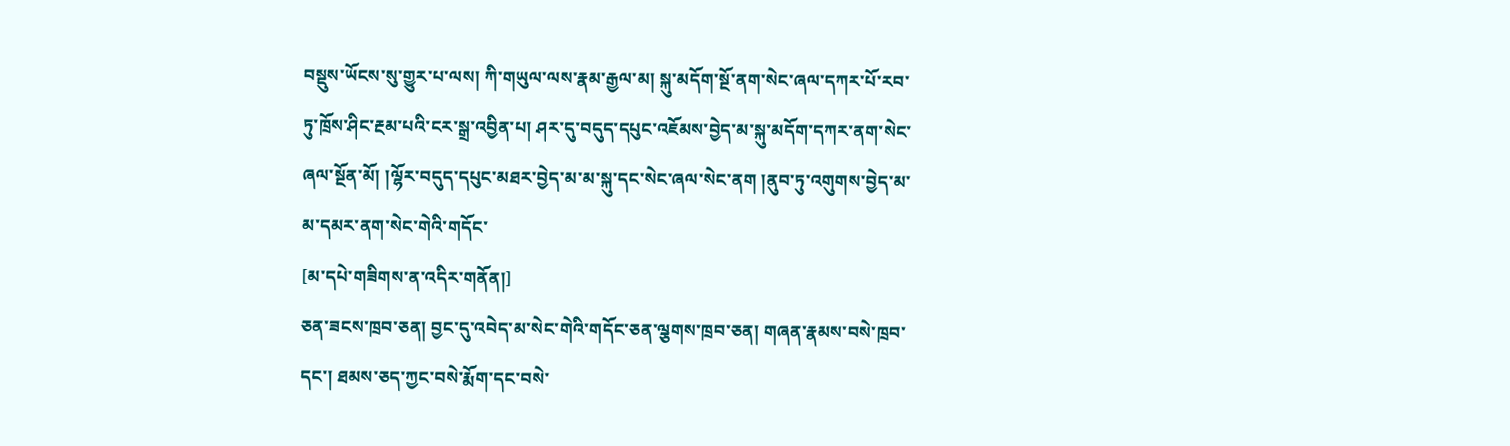བསྡུས་ཡོངས་སུ་གྱུར་པ་ལས། ཀི་གཡུལ་ལས་རྣམ་རྒྱལ་མ། སྐུ་མདོག་སྔོ་ནག་སེང་ཞལ་དཀར་པོ་རབ་ཏུ་ཁྲོས་ཤིང་རྔམ་པའི་ངར་སྒྲ་འབྱིན་པ། ཤར་དུ་བདུད་དཔུང་འཇོམས་བྱེད་མ་སྐུ་མདོག་དཀར་ནག་སེང་ཞལ་སྔོན་མོ། །ལྷོར་བདུད་དཔུང་མཐར་བྱེད་མ་མ་སྐུ་དང་སེང་ཞལ་སེང་ནག །ནུབ་ཏུ་འགུགས་བྱེད་མ་མ་དམར་ནག་སེང་གེའི་གདོང་
[མ་དཔེ་གཟིགས་ན་འདིར་གནོན།]
ཅན་ཟངས་ཁྲབ་ཅན། བྱང་དུ་འབེད་མ་སེང་གེའི་གདོང་ཅན་ལྕགས་ཁྲབ་ཅན། གཞན་རྣམས་བསེ་ཁྲབ་དང་། ཐམས་ཅད་ཀྱང་བསེ་རྨོག་དང་བསེ་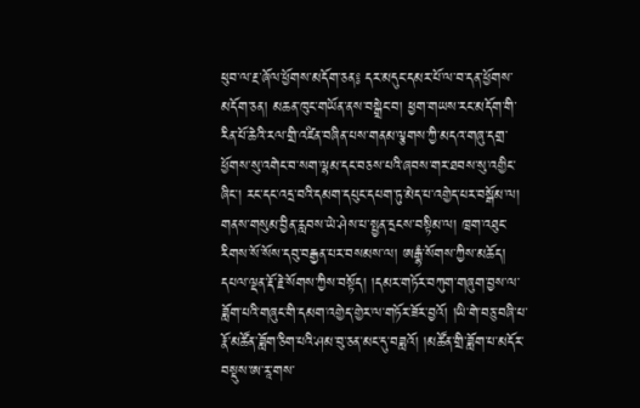ཕུབ་ལ་རྔ་ཞོལ་ཕྱོགས་མདོག་ཅན༔ དར་མདུང་དམར་པོ་ལ་བ་དན་ཕྱོགས་མདོག་ཅན། མཆན་ཁུང་གཡོན་ནས་བསྒྲེང་བ། ཕྱག་གཡས་རང་མདོག་གི་རིན་པོ་ཆེའི་རལ་གྲི་འཛིན་བཞིན་པས་གནམ་ལྕགས་ཀྱི་མདའ་གཞུ་དགྲ་ཕྱོགས་སུ་འགེང་བ་སག་ལྷམ་དང་བཅས་པའི་ཞབས་གར་ཐབས་སུ་འགྱིང་ཞིང་། རང་དང་འདྲ་བའི་དམག་དཔུང་དཔག་ཏུ་མེད་པ་འགྱེད་པར་བསྒོམ་ལ། གནས་གསུམ་བྱིན་རླབས་ཡེ་ཤེས་པ་སྤྱན་དྲངས་བསྟིམ་ལ། ཁྲག་འཐུང་རིགས་སོ་སོས་དབུ་བརྒྱན་པར་བསམས་ལ། ཨརྒྷཾ་སོགས་ཀྱིས་མཆོད། དཔལ་ལྡན་རྡོ་རྗེ་སོགས་ཀྱིས་བསྟོད། །དམར་གཏོར་བཀུག་གཞུག་བྱས་ལ་ཟློག་པའི་གཞུང་གི་དམག་འགྱེད་གྱེར་ལ་གཏོར་ཟོར་བྱའོ། །ཡི་གེ་བཅུ་བཞི་པ་རྣོ་མཚོན་ཟློག་ཅིག་པའི་ཤམ་བུ་ཅན་མང་དུ་བཟླའོ། །མཚོན་གྲི་ཟློག་པ་མདོར་བསྡུས་ཨ་རཱ་གས་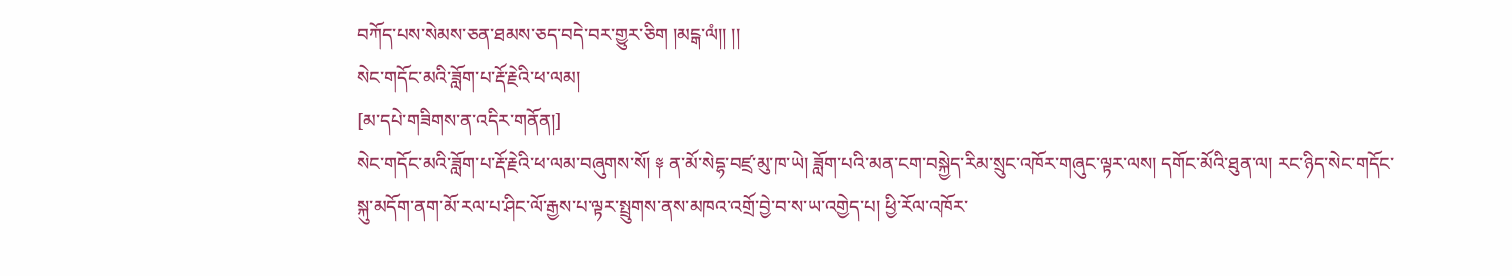བཀོད་པས་སེམས་ཅན་ཐམས་ཅད་བདེ་བར་གྱུར་ཅིག །མངྒ་ལཾ།། །།
སེང་གདོང་མའི་ཟློག་པ་རྡོ་རྗེའི་ཕ་ལམ།
[མ་དཔེ་གཟིགས་ན་འདིར་གནོན།]
སེང་གདོང་མའི་ཟློག་པ་རྡོ་རྗེའི་ཕ་ལམ་བཞུགས་སོ། ༈ ན་མོ་སེདྷ་བཛྲ་མུ་ཁ་ཡེ། ཟློག་པའི་མན་ངག་བསྐྱེད་རིམ་སྲུང་འཁོར་གཞུང་ལྟར་ལས། དགོང་མོའི་ཐུན་ལ། རང་ཉིད་སེང་གདོང་སྐུ་མདོག་ནག་མོ་རལ་པ་ཤིང་ལོ་རྒྱས་པ་ལྟར་སྤྲུགས་ནས་མཁའ་འགྲོ་བྱེ་བ་ས་ཡ་འགྱེད་པ། ཕྱི་རོལ་འཁོར་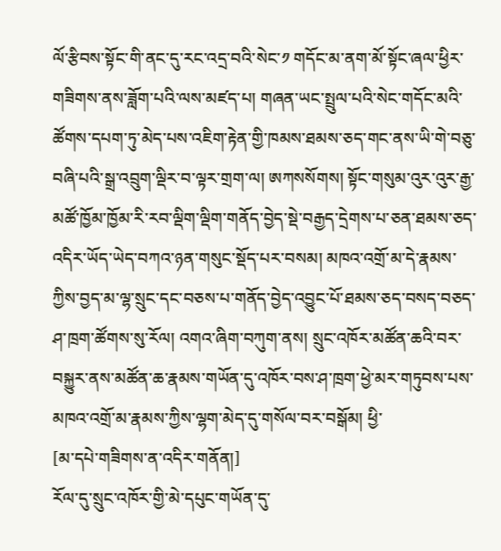ལོ་རྩིབས་སྟོང་གི་ནང་དུ་རང་འདྲ་བའི་སེང་༡ གདོང་མ་ནག་མོ་སྟོང་ཞལ་ཕྱིར་གཟིགས་ནས་ཟློག་པའི་ལས་མཛད་པ། གཞན་ཡང་སྤྲུལ་པའི་སེང་གདོང་མའི་ཚོགས་དཔག་ཏུ་མེད་པས་འཇིག་རྟེན་གྱི་ཁམས་ཐམས་ཅད་གང་ནས་ཡི་གེ་བཅུ་བཞི་པའི་སྒྲ་འབྲུག་ལྡིར་བ་ལྟར་གྲག་ལ། ཨཀསསོགས། སྟོང་གསུམ་འུར་འུར་རྒྱ་མཚོ་ཁྱོམ་ཁྱོམ་རི་རབ་ལྡིག་ལྡིག་གནོད་བྱེད་སྡེ་བརྒྱད་དྲེགས་པ་ཅན་ཐམས་ཅད་འདིར་ཡོད་ཡེད་བཀའ་ཉན་གསུང་སྡོད་པར་བསམ། མཁའ་འགྲོ་མ་དེ་རྣམས་ཀྱིས་བྱད་མ་ལྷ་སྲུང་དང་བཅས་པ་གནོད་བྱེད་འབྱུང་པོ་ཐམས་ཅད་བསད་བཅད་ཤ་ཁྲག་ཚོགས་སུ་རོལ། འགའ་ཞིག་བཀུག་ནས། སྲུང་འཁོར་མཚོན་ཆའི་བར་བསྐྱུར་ནས་མཚོན་ཆ་རྣམས་གཡོན་དུ་འཁོར་བས་ཤ་ཁྲག་ཕྱེ་མར་གཏུབས་པས་མཁའ་འགྲོ་མ་རྣམས་ཀྱིས་ལྷག་མེད་དུ་གསོལ་བར་བསྒོམ། ཕྱི་
[མ་དཔེ་གཟིགས་ན་འདིར་གནོན།]
རོལ་དུ་སྲུང་འཁོར་གྱི་མེ་དཔུང་གཡོན་དུ་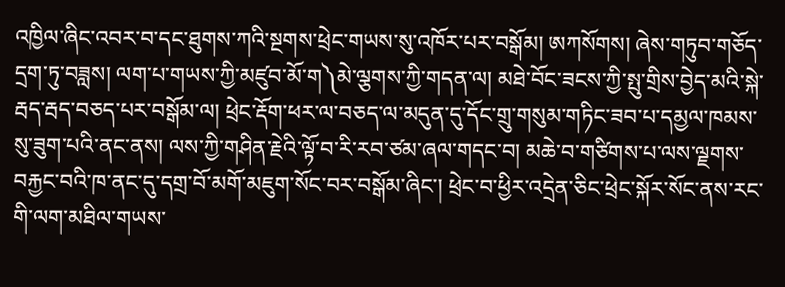འཁྱིལ་ཞིང་འབར་བ་དང་ཐུགས་ཀའི་སྔགས་ཕྲེང་གཡས་སུ་འཁོར་པར་བསྒོམ། ཨཀསོགས། ཞེས་གཏུབ་གཅོད་དྲག་ཏུ་བཟླས། ལག་པ་གཡས་ཀྱི་མཛུབ་མོ་ག༽མེ་ལྕགས་ཀྱི་གདན་ལ། མཐེ་བོང་ཟངས་ཀྱི་སྤུ་གྲིས་བྱེད་མའི་སྐེ་རྦད་རྦད་བཅད་པར་བསྒོམ་ལ། ཕྲེང་རྡོག་ཕར་ལ་བཅད་ལ་མདུན་དུ་དོང་གྲུ་གསུམ་གཏིང་ཟབ་པ་དམྱལ་ཁམས་སུ་ཟུག་པའི་ནང་ནས། ལས་ཀྱི་གཤིན་རྗེའི་ལྟོ་བ་རི་རབ་ཙམ་ཞལ་གདང་བ། མཆེ་བ་གཙིགས་པ་ལས་ལྗགས་བརྐྱང་བའི་ཁ་ནང་དུ་དགྲ་བོ་མགོ་མཇུག་སོང་བར་བསྒོམ་ཞིང་། ཕྲེང་བ་ཕྱིར་འདྲེན་ཅིང་ཕྲེང་སྐོར་སོང་ནས་རང་གི་ལག་མཐིལ་གཡས་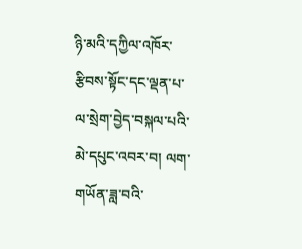ཉི་མའི་དཀྱིལ་འཁོར་རྩིབས་སྟོང་དང་ལྡན་པ་ལ་སྲེག་བྱེད་བསྐལ་པའི་མེ་དཔུང་འབར་བ། ལག་གཡོན་ཟླ་བའི་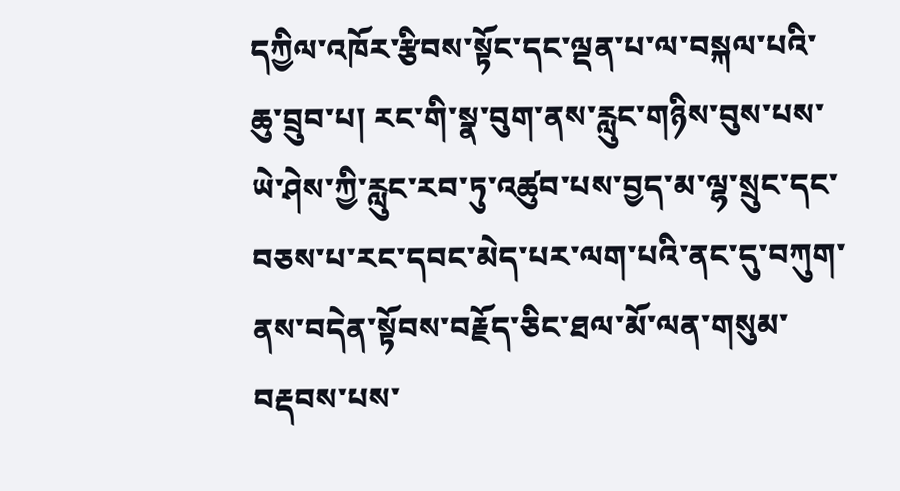དཀྱིལ་འཁོར་རྩིབས་སྟོང་དང་ལྡན་པ་ལ་བསྐལ་པའི་ཆུ་བྲུབ་པ། རང་གི་སྣ་བུག་ནས་རླུང་གཉིས་བུས་པས་ཡེ་ཤེས་ཀྱི་རླུང་རབ་ཏུ་འཚུབ་པས་བྱད་མ་ལྷ་སྲུང་དང་བཅས་པ་རང་དབང་མེད་པར་ལག་པའི་ནང་དུ་བཀུག་ནས་བདེན་སྟོབས་བརྗོད་ཅིང་ཐལ་མོ་ལན་གསུམ་བརྡབས་པས་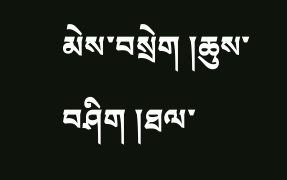མེས་བསྲེག །ཆུས་བཤིག །ཐལ་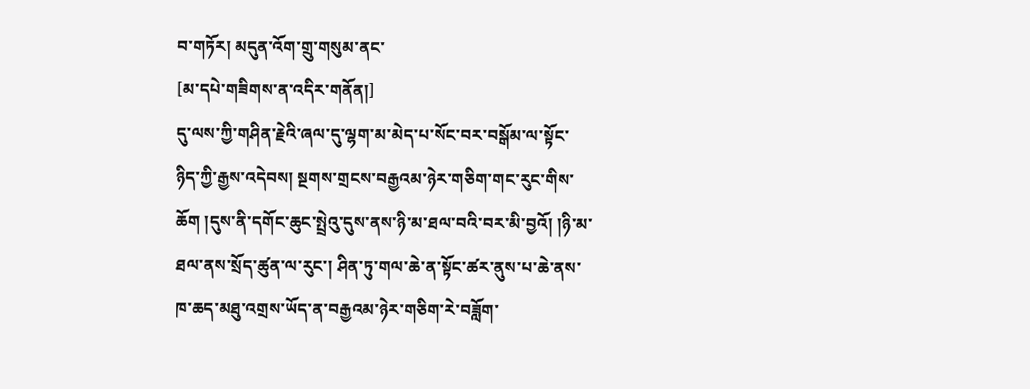བ་གཏོར། མདུན་འོག་གྲུ་གསུམ་ནང་
[མ་དཔེ་གཟིགས་ན་འདིར་གནོན།]
དུ་ལས་ཀྱི་གཤིན་རྗེའི་ཞལ་དུ་ལྷག་མ་མེད་པ་སོང་བར་བསྒོམ་ལ་སྟོང་ཉིད་ཀྱི་རྒྱས་འདེབས། སྔགས་གྲངས་བརྒྱའམ་ཉེར་གཅིག་གང་རུང་གིས་ཆོག །དུས་ནི་དགོང་ཆུང་སྤྲེའུ་དུས་ནས་ཉི་མ་ཐལ་བའི་བར་མི་བྱའོ། །ཉི་མ་ཐལ་ནས་སྲོད་ཚུན་ལ་རུང་། ཤིན་ཏུ་གལ་ཆེ་ན་སྟོང་ཚར་ནུས་པ་ཆེ་ནས་ཁ་ཆད་མཐུ་འགྲས་ཡོད་ན་བརྒྱའམ་ཉེར་གཅིག་རེ་བཟློག་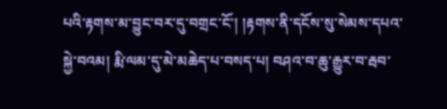པའི་རྟགས་མ་བྱུང་བར་དུ་བགྲང་ངོ་། །རྟགས་ནི་དངོས་སུ་སེམས་དཔའ་སྐྱེ་བའམ། རྨི་ལམ་དུ་མེ་མཆེད་པ་བསད་པ། བཤའ་བ་ཆུ་རྒྱུར་བ་རྦབ་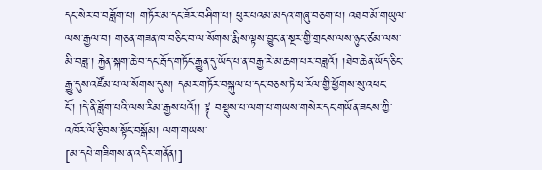དང་སེར་བ་བཟློག་པ། གཏོར་མ་དང་ཟོར་བཤིག་པ། ཕུར་པའམ་མདའ་གཞུ་བཅག་པ། འཐབ་མོ་གཡུལ་ལས་རྒྱལ་བ། གཅན་གཟན་ཁ་བཅིང་བ་ལ་སོགས་རྨིས་ལྟས་བྱུང་ན་སྔར་གྱི་གྲངས་ལས་ཉུང་ཙམ་ལས་མི་བཟླ་། རྐྱེན་སྐག་ཆེ་བ་དང་རྦོད་གཏོང་རྒྱུན་དུ་ཡོད་པ་ན་བརྒྱ་རེ་མ་ཆག་པར་བཟླའོ། །ཐེབ་ཆེན་ཡོད་ཅིང་རྒྱུ་དུས་འཛོམ་པ་ལ་སོགས་དུས། དམར་གཏོར་བསྐུལ་པ་དང་བཅས་ཏེ་ཕ་རོལ་གྱི་ཕྱོགས་སུ་འཕང་ངོ་། །དེ་ནི་ཟློག་པའི་ལས་རིམ་རྒྱས་པའོ།། ༈ བསྡུས་པ་ལག་པ་གཡས་གསེར་དང་གཡོན་ཟངས་ཀྱི་འཁོར་ལོ་རྩིབས་སྟོང་བསྒོམ། ལག་གཡས་
[མ་དཔེ་གཟིགས་ན་འདིར་གནོན།]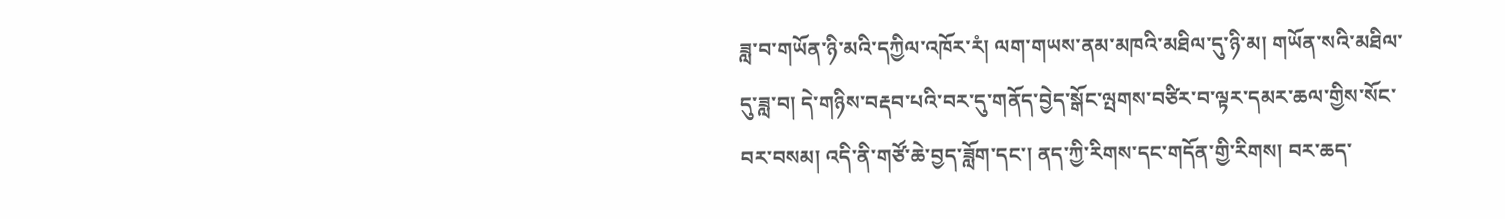ཟླ་བ་གཡོན་ཉི་མའི་དཀྱིལ་འཁོར་རཾ། ལག་གཡས་ནམ་མཁའི་མཐིལ་དུ་ཉི་མ། གཡོན་སའི་མཐིལ་དུ་ཟླ་བ། དེ་གཉིས་བརྡབ་པའི་བར་དུ་གནོད་བྱེད་སྒོང་ལྤགས་བཙིར་བ་ལྟར་དམར་ཆལ་གྱིས་སོང་བར་བསམ། འདི་ནི་གཙོ་ཆེ་བྱད་ཟློག་དང་། ནད་ཀྱི་རིགས་དང་གདོན་གྱི་རིགས། བར་ཆད་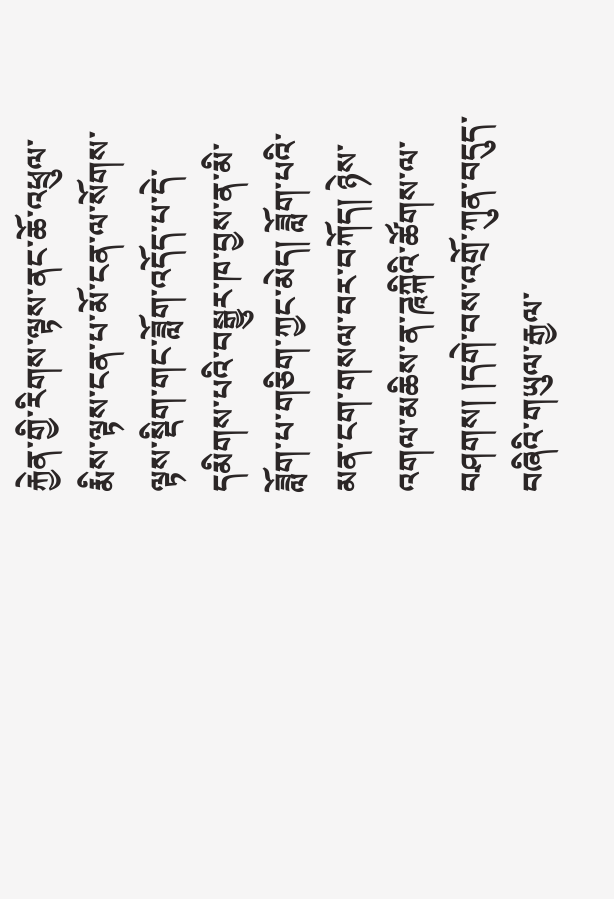རྐྱེན་གྱི་རིགས་ལྟས་ནང་ཆོ་འཕྲུལ་རྨིས་ལྟས་ངན་པ་མོ་ངན་ལ་སོགས་ལྟས་སྡིག་གང་ཟློག་འདོད་པ་དེ་དམིགས་པའི་བསྒྱུར་ཁ་བྱས་ན་མི་ཟློག་པ་གཅིག་ཀྱང་མེད། ཟློག་པའི་མན་ངག་གསལ་བར་བཀོད། ཉེས་འགལ་མཆིས་ན་ཌཱཀྐིའི་ཚོགས་ལ་བཤགས། །དགེ་བས་འགྲོ་ཀུན་བདུད་བཞིའི་གཡུལ་རྒྱལ་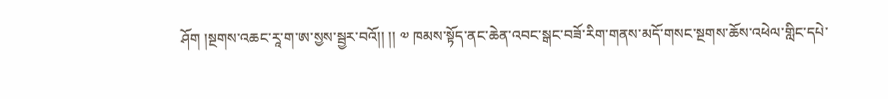ཤོག །སྔགས་འཆང་རཱ་ག་ཨ་སྱས་སྦྱར་བའོ།། །། ༧ ཁམས་སྟོད་ནང་ཆེན་འབང་སྒང་བཟོ་རིག་གནས་མདོ་གསང་སྔགས་ཆོས་འཕེལ་གླིང་དཔེ་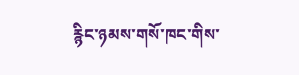རྙིང་ཉམས་གསོ་ཁང་གིས་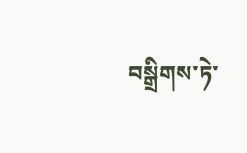བསྒྲིགས་ཏེ་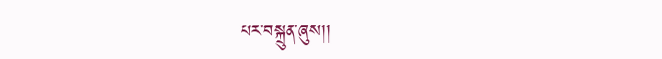པར་བསྐྲུན་ཞུས།།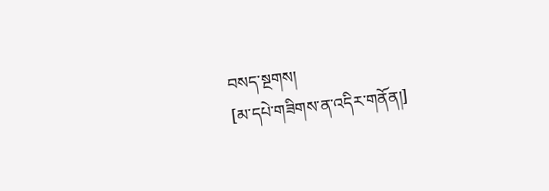བསད་སྔགས།
[མ་དཔེ་གཟིགས་ན་འདིར་གནོན།]